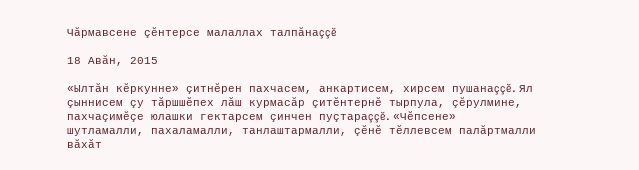Чăрмавсене çĕнтерсе малаллах талпăнаççĕ

18 Авăн, 2015

«Ылтăн кĕркунне» çитнĕрен пахчасем, анкартисем, хирсем пушанаççĕ. Ял çыннисем çу тăршшĕпех лăш курмасăр çитĕнтернĕ тырпула, çĕрулмине, пахчаçимĕçе юлашки гектарсем çинчен пуçтараççĕ. «Чĕпсене» шутламалли, пахаламалли, танлаштармалли, çĕнĕ тĕллевсем палăртмалли вăхăт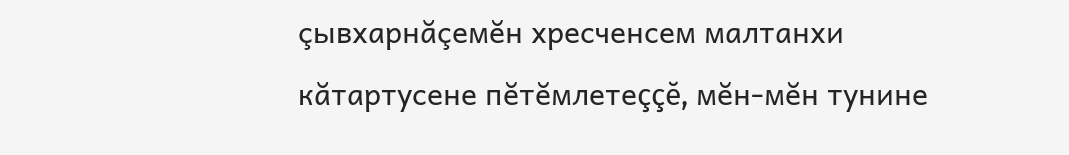çывхарнăçемĕн хресченсем малтанхи кăтартусене пĕтĕмлетеççĕ, мĕн-мĕн тунине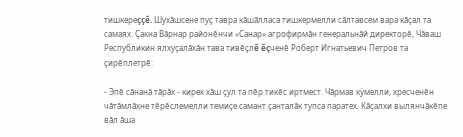тишкереççĕ. Шухăшсене пуç тавра кăшăлласа тишкермелли сăлтавсем вара кăçал та самаях. Çакна Вăрнар районĕнчи «Санар» агрофирмăн генеральнăй директорĕ, Чăваш Республикин ялхуçалăхăн тава тивĕçлĕ ĕçченĕ Роберт Игнатьевич Петров та çирĕплетрĕ:

- Эпĕ сăнанă тăрăх - кирек хăш çул та пĕр тикĕс иртмест. Чăрмав кÿмелли, хресченĕн чăтăмлăхне тĕрĕслемелли темиçе самант çанталăк тупса паратех. Кăçалхи вылянчăкĕпе вăл ăша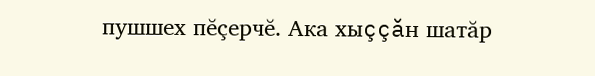пушшех пĕçерчĕ. Ака хыççăн шатăр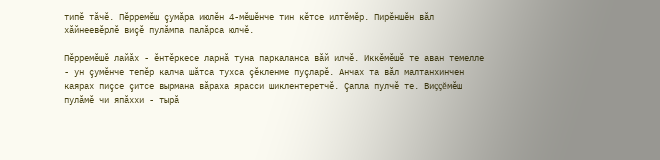типĕ тăчĕ. Пĕрремĕш çумăра июлĕн 4-мĕшĕнче тин кĕтсе илтĕмĕр. Пирĕншĕн вăл хăйнеевĕрлĕ виçĕ пулăмпа палăрса юлчĕ.

Пĕрремĕшĕ лайăх - ĕнтĕркесе ларнă туна паркаланса вăй илчĕ. Иккĕмĕшĕ те аван темелле - ун çумĕнче тепĕр калча шăтса тухса çĕкленме пуçларĕ. Анчах та вăл малтанхинчен каярах пиçсе çитсе вырмана вăраха ярасси шиклентеретчĕ. Çапла пулчĕ те. Виççĕмĕш пулăмĕ чи япăххи - тырă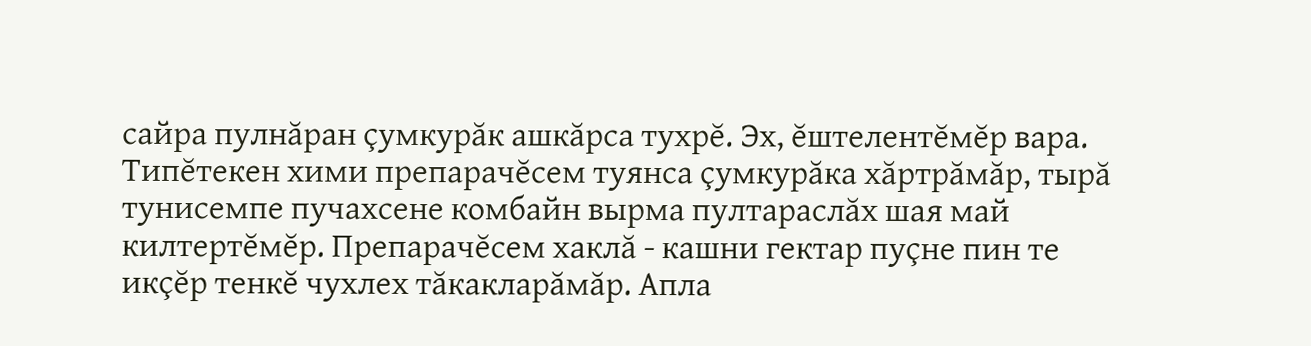сайра пулнăран çумкурăк ашкăрса тухрĕ. Эх, ĕштелентĕмĕр вара. Типĕтекен хими препарачĕсем туянса çумкурăка хăртрăмăр, тырă тунисемпе пучахсене комбайн вырма пултараслăх шая май килтертĕмĕр. Препарачĕсем хаклă - кашни гектар пуçне пин те икçĕр тенкĕ чухлех тăкакларăмăр. Апла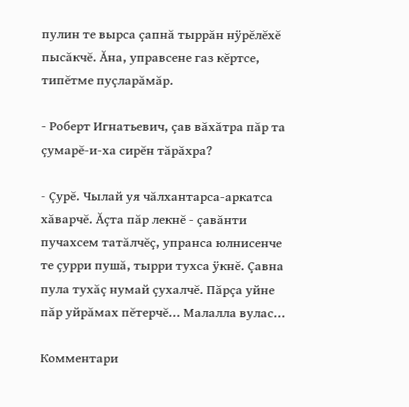пулин те вырса çапнă тыррăн нÿрĕлĕхĕ пысăкчĕ. Ăна, управсене газ кĕртсе, типĕтме пуçларăмăр.

- Роберт Игнатьевич, çав вăхăтра пăр та çумарĕ-и-ха сирĕн тăрăхра?

- Çурĕ. Чылай уя чăлхантарса-аркатса хăварчĕ. Ăçта пăр лекнĕ - çавăнти пучахсем татăлчĕç, упранса юлнисенче те çурри пушă, тырри тухса ÿкнĕ. Çавна пула тухăç нумай çухалчĕ. Пăрçа уйне пăр уйрăмах пĕтерчĕ... Малалла вулас...

Комментари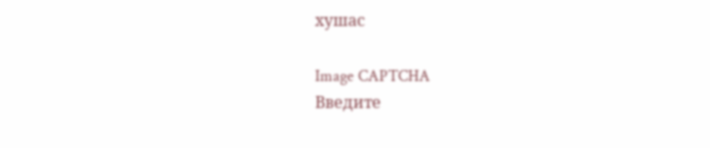хушас

Image CAPTCHA
Введите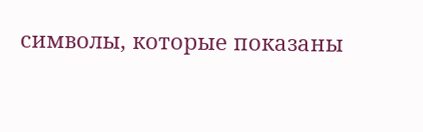символы, которые показаны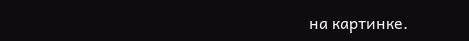на картинке.